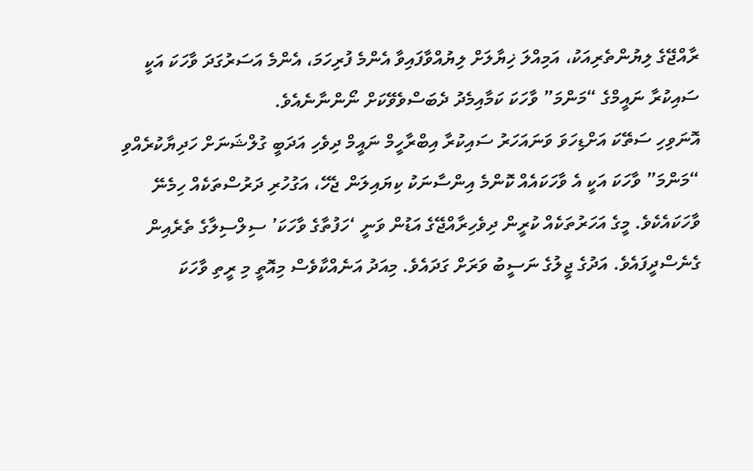ރާއްޖޭގެ ލިޔުންތެރިއަކު، އަމިއްލަ ޚިޔާލަށް ލިޔުއްވާފައިވާ އެންމެ ފުރިހަމަ، އެންމެ އަސަރުގަދަ ވާހަކަ އަކީ ސައިކުރާ ނައީމްގެ “މަންމަ” ވާހަކަ ކަމާއިމެދު ދެބަސްވެވޭކަށް ނޯންނާނެއެވެ.
އޮނަވިހި ސަތޭކަ އަށްޑިހަވަ ވަނައަހަރު ސައިކުރާ އިބްރާހީމް ނައީމް ދިވެހި އަދަބީ ގުލްޝަނަށް ހަދިޔާކުރެއްވި “މަންމަ” ވާހަކަ އަކީ އެ ވާހަކައެއް ކޮންމެ އިންސާނަކު ކިޔައިލަން ޖެހޭ، އަގުހުރި ދަރުސްތަކެއް ހިމެނޭ ވާހަކައެކެވެ. މީގެ އަހަރުތަކެއް ކުރީން ދިވެހިރާއްޖޭގެ އަޑުން ވަނީ ‘ހަފުތާގެ ވާހަކަ’ ސިލްސިލާގެ ތެރެއިން ގެނެސްދީފައެވެ. އަދުގެ ޖީލުގެ ނަސީބު ވަރަށް ގަދައެވެ. މިއަދު އަނެއްކާވެސް މިއޮތީ މި ރީތި ވާހަކަ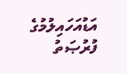އަޑުއަހައިލުމުގެ ފުރުޞަތު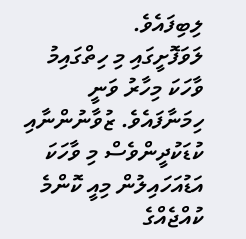ލިބިފައެވެ.
ލަވަފޮށީގައި މި ހިތްގައިމު ވާހަކަ މިހާރު ވަނީ ހިމަނާފައެވެ. ޒުވާނުންނާއި ކުޑަކުދީންވެސް މި ވާހަކަ އަޑުއަހައިލުން މިއީ ކޮންމެ ކުއްޖެއްގެ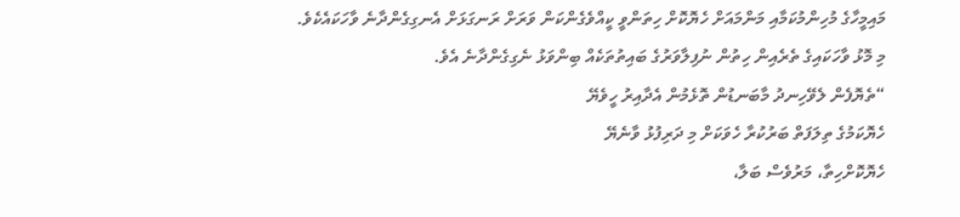މައިމީހާގެ މުހިންމުކަމާއި މަންމައަށް ހެޔޮކޮށް ހިތަންވީ ކީއްވެގެންކަން ވަރަށް ރަނގަޅަށް އެނގިގެންދާނެ ވާހަކައެކެވެ.
މި މޮޅު ވާހަކައިގެ ތެރެއިން ހިތުން ނުފިލާވަރުގެ ބައިތުތަކެއް ބިންވަޅު ނެގިގެންދާނެ އެވެ.
“ތެޔޮފެން ލެވޭހިނދު މާބަނޑުން ތޮޅެމުން އެދާއިރު ހީވެޔޭ
ހެޔޮކަމުގެ ތިލަފަތް ބަރުކުރާ ހެވަކަށް މި ދަރިފުޅު ވާނެޔޭ
ހެޔޮކޮށްހިތާ، މަރުވެސް ބަލާ،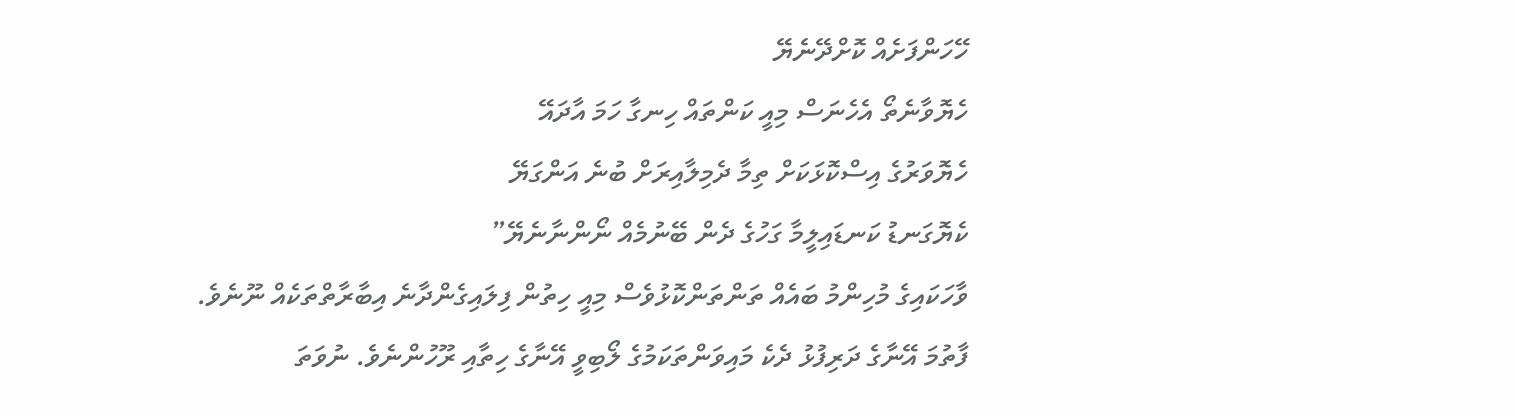ހޭހަންފަށެއް ކޮށްދޭނެޔޭ
ހެޔޮވާނެތޯ އެހެނަސް މިއީ ކަންތައް ހިނގާ ހަމަ އާދައޭ
ހެޔޮވަރުގެ އިސްކޮޅަކަށް ތިމާ ދެމިލާއިރަށް ބުނެ އަންގަޔޭ
ކެޔޮގަނޑު ކަނޑައިލީމާ ގަހުގެ ދެން ބޭނުމެއް ނޯންނާނެޔޭ”
ވާހަކައިގެ މުހިންމު ބައެއް ތަންތަންކޮޅުވެސް މިއީ ހިތުން ފިލައިގެންދާނެ އިބާރާތްތަކެއް ނޫނެވެ.
ފާތުމަ އޭނާގެ ދަރިފުޅު ދެކެ މައިވަންތަކަމުގެ ލޯބިވީ އޭނާގެ ހިތާއި ރޫހުންނެވެ. ނުވަތަ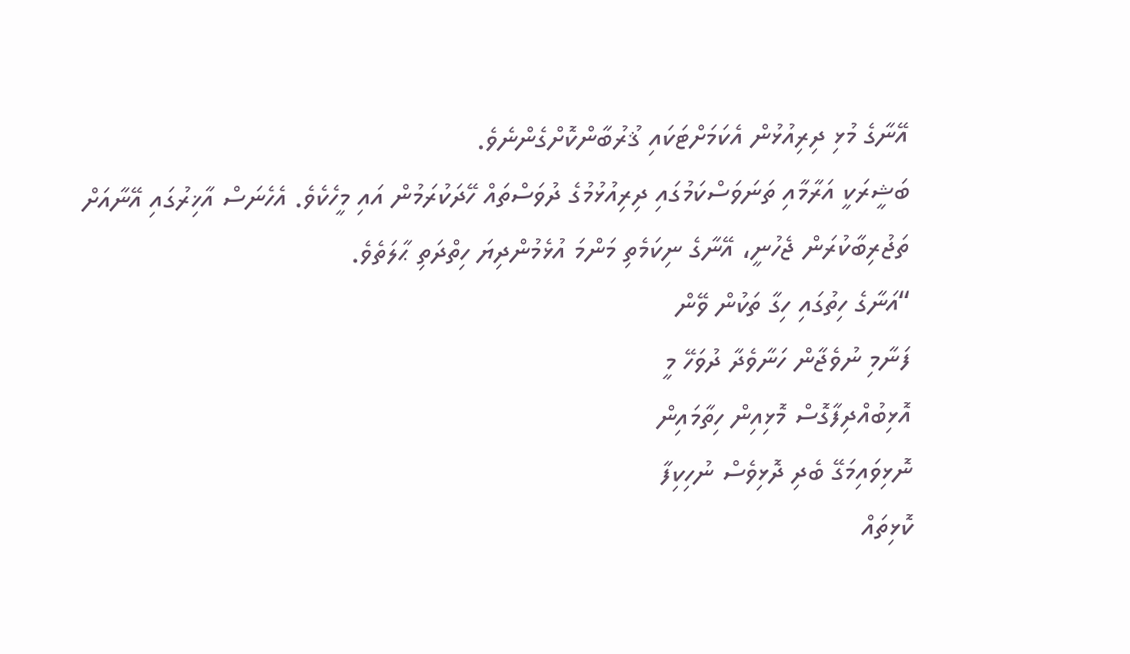އޭނާގެ މުޅި ދިރިއުޅުން އެކަމަށްޓަކައި ޤުރުބާންކޮށްގެންނެވެ.
ބަޝީރަކީ އަރާމާއި ތަނަވަސްކަމުގައި ދިރިއުޅުމުގެ ދުވަސްތައް ހޭދަކުރަމުން އައި މީހެކެވެ. އެހެނަސް އާޚިރުގައި އޭނާއަށް ތަޖުރިބާކުރަން ޖެހުނީ، އޭނާގެ ނިކަމެތި މަންމަ އުޅެމުންދިޔަ ހިތްދަތި ޙާލަތެވެ.
“އަނާގެ ހިތުގައި ހިގާ ތަކުން ވޭން
ފަނާމި ނުވެޖާން ހަނާވެދާ ދުވަހޭ މީ
އޮޅިބުއްދިފާގޮސް މޮޅިއިން ހިތާމައިން
ނޮޅިވައިމަގޭ ބެދި ދޮޅިވެސް ނުހިކިފާ
ކޮޅިތައް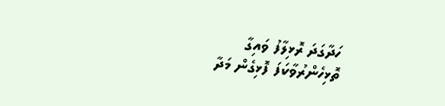ހަދާގަދަ ރޮޅިލާފު ވައިގާ
ތޮޅިހެންރުވާކަފަ ފޮޅިގެން މަދާ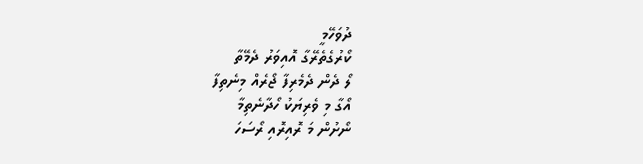ދުވަހޭމީ
ކޯރުގެތެރޭގާ އޮއިވަރު ދެމޭތާ
ލޯ ދެން ދެމެރިފާ ޖޯރެއް މިނެތިފާ
އޯގާ މި ވެރިޔަކު ހޯދާނެތިމާ
ނޯށުން މަ ރޮއިރޮއި ރޯސަހަ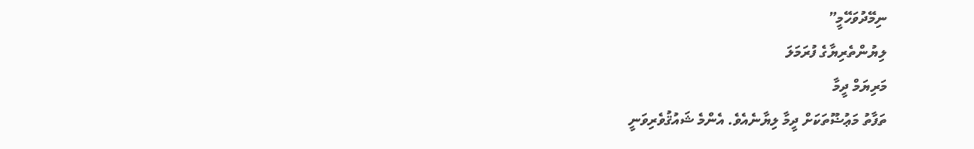ނިމޭދުވަހޭމީ”
ލިޔުންތެރިޔާގެ ފުރަމަލަ
މަރިޔަމް ދީމާ
ތަފާތު މަޢުޟޫތަކަށް ދީމާ ލިޔާނެއެވެ. އެންމެ ޝައުޤުވެރިވަނީ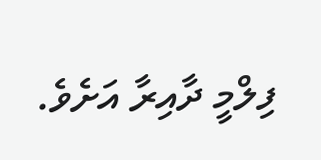ފިލްމީ ދާއިރާ އަށެވެ.